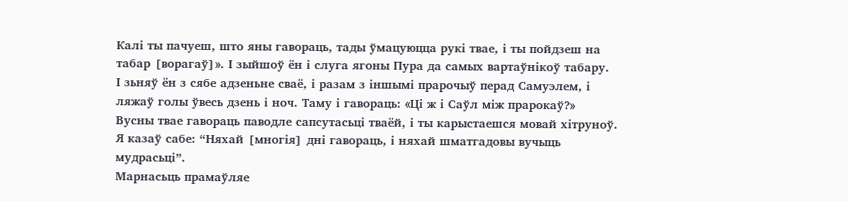Калі ты пачуеш, што яны гавораць, тады ўмацуюцца рукі твае, і ты пойдзеш на табар [ворагаў]». І зыйшоў ён і слуга ягоны Пура да самых вартаўнікоў табару.
І зьняў ён з сябе адзеньне сваё, і разам з іншымі прарочыў перад Самуэлем, і ляжаў голы ўвесь дзень і ноч. Таму і гавораць: «Ці ж і Саўл між прарокаў?»
Вусны твае гавораць паводле сапсутасьці тваёй, і ты карыстаешся мовай хітруноў.
Я казаў сабе: “Няхай [многія] дні гавораць, і няхай шматгадовы вучыць мудрасьці”.
Марнасьць прамаўляе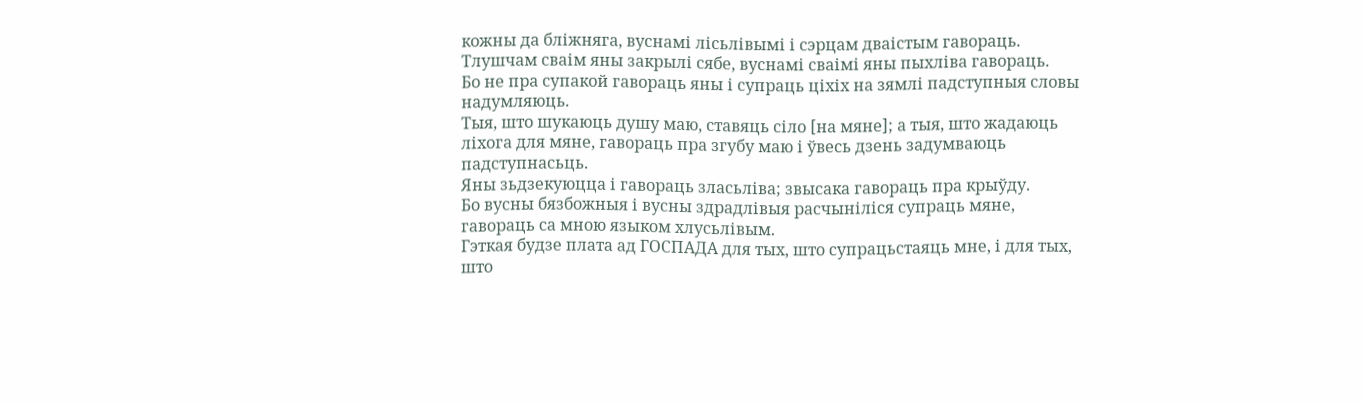кожны да бліжняга, вуснамі лісьлівымі і сэрцам дваістым гавораць.
Тлушчам сваім яны закрылі сябе, вуснамі сваімі яны пыхліва гавораць.
Бо не пра супакой гавораць яны і супраць ціхіх на зямлі падступныя словы надумляюць.
Тыя, што шукаюць душу маю, ставяць сіло [на мяне]; а тыя, што жадаюць ліхога для мяне, гавораць пра згубу маю і ўвесь дзень задумваюць падступнасьць.
Яны зьдзекуюцца і гавораць зласьліва; звысака гавораць пра крыўду.
Бо вусны бязбожныя і вусны здрадлівыя расчыніліся супраць мяне, гавораць са мною языком хлусьлівым.
Гэткая будзе плата ад ГОСПАДА для тых, што супрацьстаяць мне, і для тых, што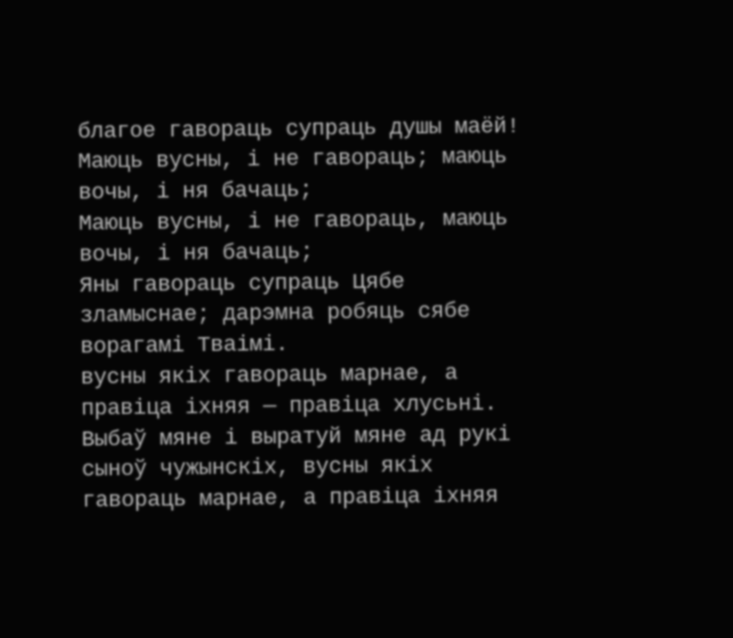благое гавораць супраць душы маёй!
Маюць вусны, і не гавораць; маюць вочы, і ня бачаць;
Маюць вусны, і не гавораць, маюць вочы, і ня бачаць;
Яны гавораць супраць Цябе зламыснае; дарэмна робяць сябе ворагамі Тваімі.
вусны якіх гавораць марнае, а правіца іхняя — правіца хлусьні.
Выбаў мяне і выратуй мяне ад рукі сыноў чужынскіх, вусны якіх гавораць марнае, а правіца іхняя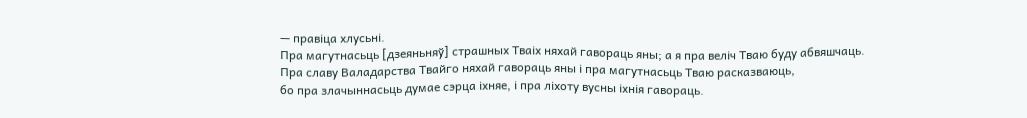— правіца хлусьні.
Пра магутнасьць [дзеяньняў] страшных Тваіх няхай гавораць яны; а я пра веліч Тваю буду абвяшчаць.
Пра славу Валадарства Твайго няхай гавораць яны і пра магутнасьць Тваю расказваюць,
бо пра злачыннасьць думае сэрца іхняе, і пра ліхоту вусны іхнія гавораць.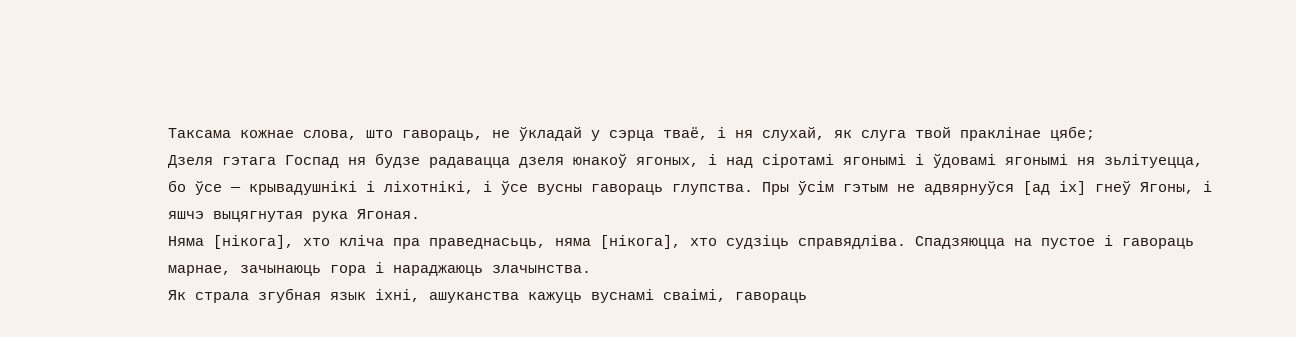Таксама кожнае слова, што гавораць, не ўкладай у сэрца тваё, і ня слухай, як слуга твой праклінае цябе;
Дзеля гэтага Госпад ня будзе радавацца дзеля юнакоў ягоных, і над сіротамі ягонымі і ўдовамі ягонымі ня зьлітуецца, бо ўсе — крывадушнікі і ліхотнікі, і ўсе вусны гавораць глупства. Пры ўсім гэтым не адвярнуўся [ад іх] гнеў Ягоны, і яшчэ выцягнутая рука Ягоная.
Няма [нікога], хто кліча пра праведнасьць, няма [нікога], хто судзіць справядліва. Спадзяюцца на пустое і гавораць марнае, зачынаюць гора і нараджаюць злачынства.
Як страла згубная язык іхні, ашуканства кажуць вуснамі сваімі, гавораць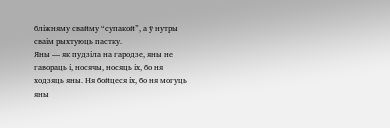бліжняму свайму “супакой”, а ў нутры сваім рыхтуюць пастку.
Яны — як пудзіла на гародзе, яны не гавораць і, носячы, носяць іх, бо ня ходзяць яны. Ня бойцеся іх, бо ня могуць яны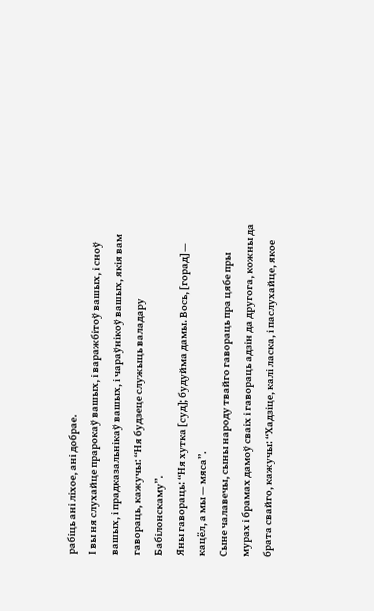рабіць ані ліхое, ані добрае.
І вы ня слухайце прарокаў вашых, і варажбітоў вашых, і сноў вашых, і прадказальнікаў вашых, і чараўнікоў вашых, якія вам гавораць, кажучы: “Ня будзеце служыць валадару Бабілонскаму”.
Яны гавораць: “Ня хутка [суд]; будуйма дамы. Вось, [горад] — кацёл, а мы — мяса”.
Сыне чалавечы, сыны народу твайго гавораць пра цябе пры мурах і брамах дамоў сваіх і гавораць адзін да другога, кожны да брата свайго, кажучы: “Хадзіце, калі ласка, і паслухайце, якое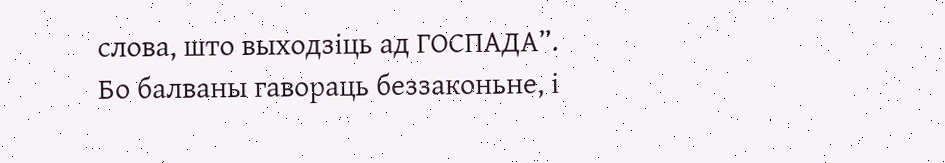слова, што выходзіць ад ГОСПАДА”.
Бо балваны гавораць беззаконьне, і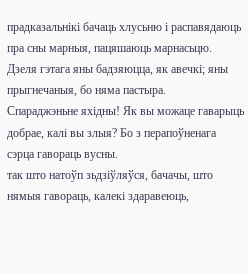прадказальнікі бачаць хлусьню і распавядаюць пра сны марныя, пацяшаюць марнасьцю. Дзеля гэтага яны бадзяюцца, як авечкі; яны прыгнечаныя, бо няма пастыра.
Спараджэньне яхідны! Як вы можаце гаварыць добрае, калі вы злыя? Бо з перапоўненага сэрца гавораць вусны.
так што натоўп зьдзіўляўся, бачачы, што нямыя гавораць, калекі здаравеюць,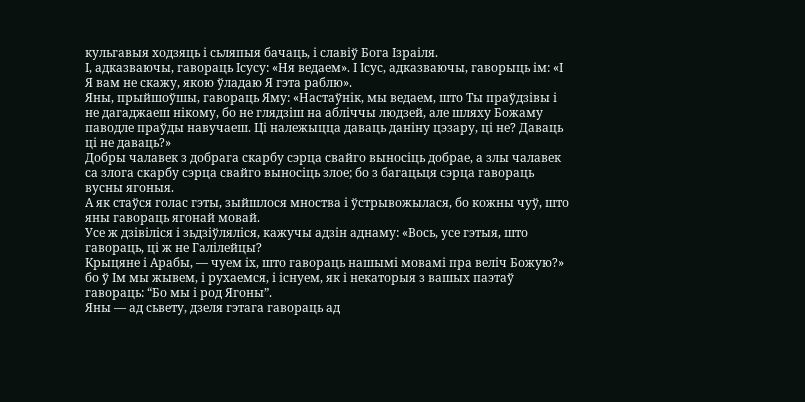кульгавыя ходзяць і сьляпыя бачаць, і славіў Бога Ізраіля.
І, адказваючы, гавораць Ісусу: «Ня ведаем». І Ісус, адказваючы, гаворыць ім: «І Я вам не скажу, якою ўладаю Я гэта раблю».
Яны, прыйшоўшы, гавораць Яму: «Настаўнік, мы ведаем, што Ты праўдзівы і не дагаджаеш нікому, бо не глядзіш на абліччы людзей, але шляху Божаму паводле праўды навучаеш. Ці належыцца даваць даніну цэзару, ці не? Даваць ці не даваць?»
Добры чалавек з добрага скарбу сэрца свайго выносіць добрае, а злы чалавек са злога скарбу сэрца свайго выносіць злое; бо з багацьця сэрца гавораць вусны ягоныя.
А як стаўся голас гэты, зыйшлося мноства і ўстрывожылася, бо кожны чуў, што яны гавораць ягонай мовай.
Усе ж дзівіліся і зьдзіўляліся, кажучы адзін аднаму: «Вось, усе гэтыя, што гавораць, ці ж не Галілейцы?
Крыцяне і Арабы, — чуем іх, што гавораць нашымі мовамі пра веліч Божую?»
бо ў Ім мы жывем, і рухаемся, і існуем, як і некаторыя з вашых паэтаў гавораць: “Бо мы і род Ягоны”.
Яны — ад сьвету, дзеля гэтага гавораць ад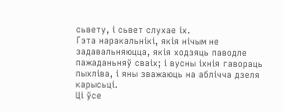сьвету, і сьвет слухае іх.
Гэта наракальнікі, якія нічым не задавальняюцца, якія ходзяць паводле пажаданьняў сваіх; і вусны іхнія гавораць пыхліва, і яны зважаюць на аблічча дзеля карысьці.
Ці ўсе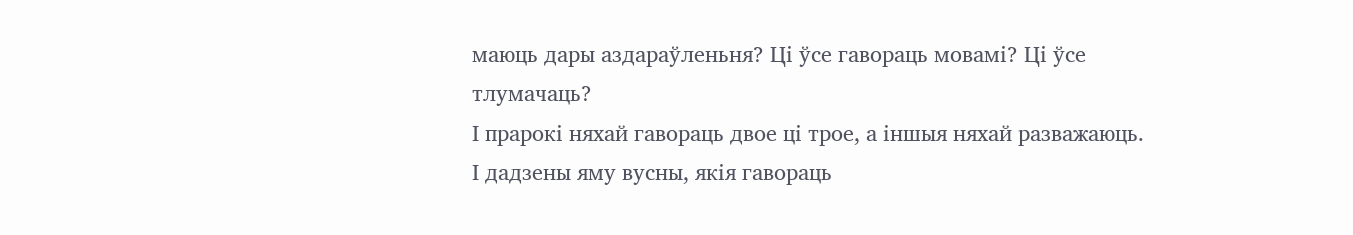маюць дары аздараўленьня? Ці ўсе гавораць мовамі? Ці ўсе тлумачаць?
І прарокі няхай гавораць двое ці трое, а іншыя няхай разважаюць.
І дадзены яму вусны, якія гавораць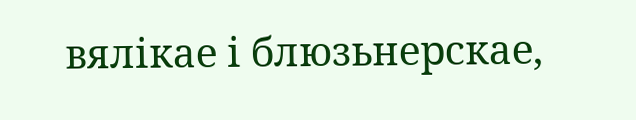вялікае і блюзьнерскае,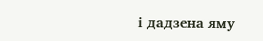і дадзена яму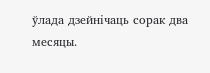ўлада дзейнічаць сорак два месяцы.